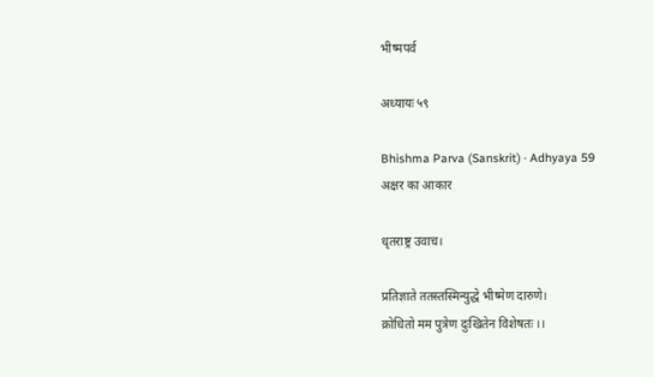भीष्मपर्व

अध्यायः ५९

Bhishma Parva (Sanskrit) · Adhyaya 59
अक्षर का आकार

धृतराष्ट्र उवाच।

प्रतिज्ञाते ततस्तस्मिन्युद्धे भीष्मेण दारुणे।
क्रोधितो मम पुत्रेण दुःखितेन विशेषतः ।।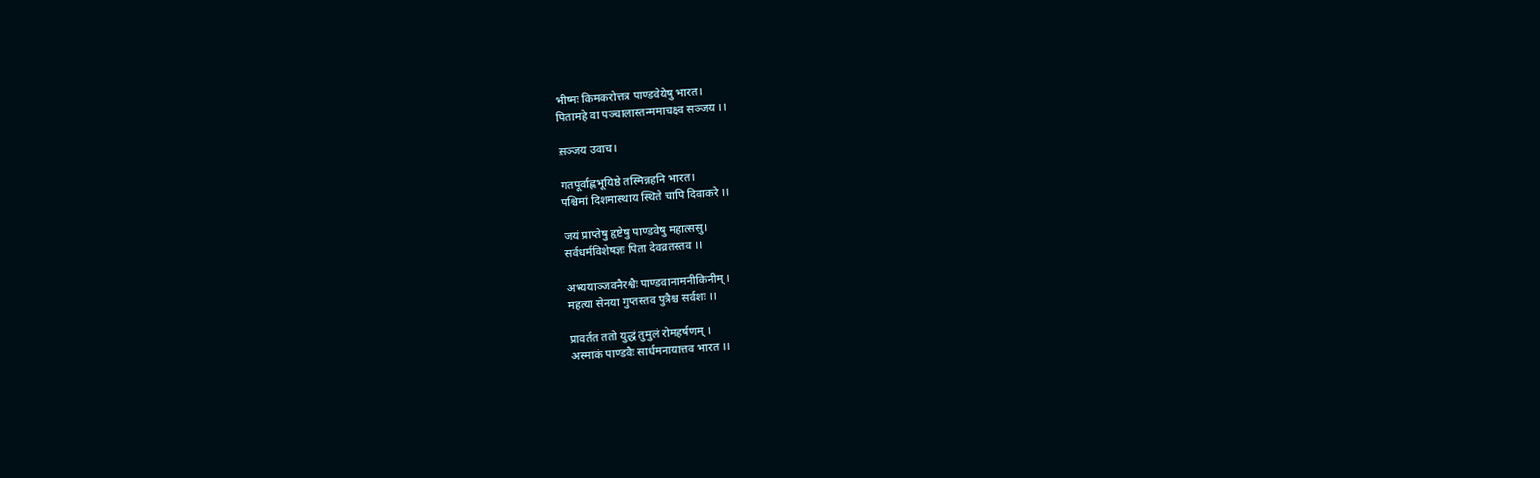भीष्मः किमकरोत्तत्र पाण्डवेयेषु भारत।
पितामहे वा पञ्चालास्तन्ममाचक्ष्व सञ्जय ।।

स़ञ्जय उवाच।

गतपूर्वाह्णभूयिष्ठे तस्मिन्नहनि भारत।
पश्चिमां दिशमास्थाय स्थिते चापि दिवाकरे ।।

जयं प्राप्तेषु हृष्टेषु पाण्डवेषु महात्ससु।
सर्वधर्मविशेषज्ञः पिता देवव्रतस्तव ।।

अभ्ययाञ्जवनैरश्वैः पाण्डवानामनीकिनीम् ।
महत्या सेनया गुप्तस्तव पुत्रैश्च सर्वशः ।।

प्रावर्तत ततो युद्धं तुमुलं रोमहर्षणम् ।
अस्माकं पाण्डवैः सार्धमनायात्तव भारत ।।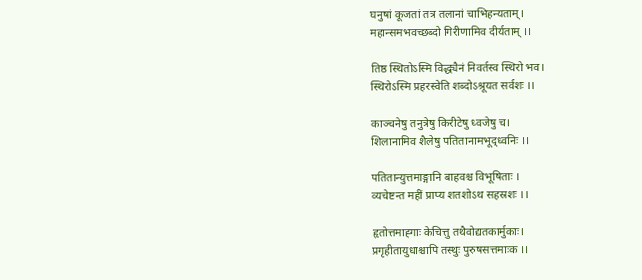घनुषां कूजतां तत्र तलानां चाभिहन्यताम्।
महान्समभवच्छब्दो गिरीणामिव दीर्यताम् ।।

तिष्ठ स्थितोऽस्मि विद्ध्यैनं निवर्तस्व स्थिरो भव।
स्थिरोऽस्मि प्रहरस्वेति शब्दोऽश्रूयत सर्वशः ।।

काञ्चनेषु तनुत्रेषु किरीटेषु ध्वजेषु च।
शिलानामिव शैलेषु पतितानामभूद्ध्वनिः ।।

पतितान्युत्तमाङ्गानि बाहवश्च विभूषिताः ।
व्यचेष्टन्त महीं प्राप्य शतशोऽथ सहस्रशः ।।

हृतोत्तमाह्गाः केचित्तु तथैवोद्यतकार्मुकाः।
प्रगृहीतायुधाश्चापि तस्थुः पुरुषसत्तमाःक ।।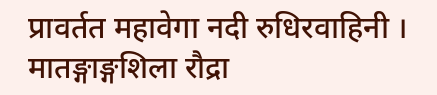प्रावर्तत महावेगा नदी रुधिरवाहिनी ।
मातङ्गाङ्गशिला रौद्रा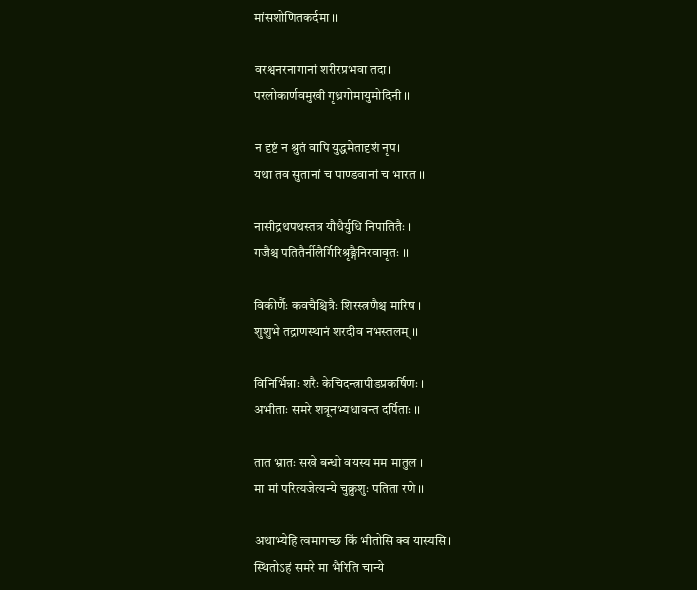मांसशोणितकर्दमा ।।

वरश्वनरनागानां शरीरप्रभवा तदा।
परलोकार्णवमुखी गृध्रगोमायुमोदिनी ।।

न दृष्टं न श्रुतं वापि युद्धमेतादृशं नृप।
यथा तव सुतानां च पाण्डवानां च भारत ।।

नासीद्रथपथस्तत्र यौधैर्युधि निपातितैः ।
गजैश्च पतितैर्नीलैर्गिरिश्रृङ्गैनिरवावृतः ।।

विकीर्णैः कवचैश्चित्रैः शिरस्त्रणैश्च मारिष ।
शुशुभे तद्राणस्थानं शरदीव नभस्तलम् ।।

विनिर्भिन्नाः शरैः केचिदन्त्रापीडप्रकर्षिणः ।
अभीताः समरे शत्रूनभ्यधावन्त दर्पिताः ।।

तात भ्रातः सखे बन्धो वयस्य मम मातुल ।
मा मां परित्यजेत्यन्ये चुक्रुशुः पतिता रणे ।।

अथाभ्येहि त्वमागच्छ किं भीतोसि क्व यास्यसि।
स्थितोऽहं समरे मा भैरिति चान्ये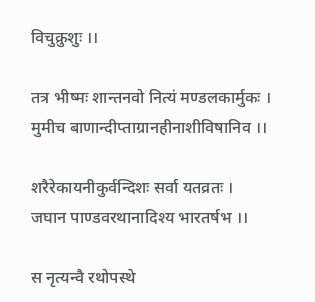विचुक्रुशुः ।।

तत्र भीष्मः शान्तनवो नित्यं मण्डलकार्मुकः ।
मुमीच बाणान्दीप्ताग्रानहीनाशीविषानिव ।।

शरैरेकायनीकुर्वन्दिशः सर्वा यतव्रतः ।
जघान पाण्डवरथानादिश्य भारतर्षभ ।।

स नृत्यन्वै रथोपस्थे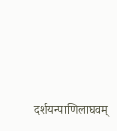दर्शयन्पाणिलाघवम्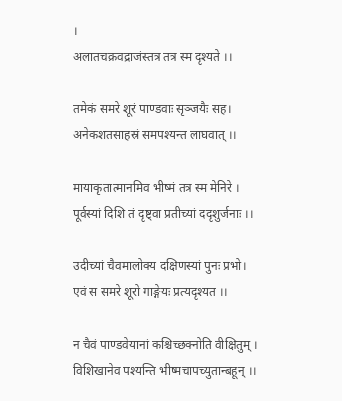।
अलातचक्रवद्राजंस्तत्र तत्र स्म दृश्यते ।।

तमेकं समरे शूरं पाण्डवाः सृञ्जयैः सह।
अनेकशतसाहस्रं समपश्यन्त लाघवात् ।।

मायाकृतात्मानमिव भीष्मं तत्र स्म मेनिरे ।
पूर्वस्यां दिशि तं दृष्ट्वा प्रतीच्यां ददृशुर्जनाः ।।

उदीच्यां चैवमालोक्य दक्षिणस्यां पुनः प्रभो।
एवं स समरे शूरो गाङ्गेयः प्रत्यदृश्यत ।।

न चैवं पाण्डवेयानां कश्चिच्छक्नोति वीक्षितुम् ।
विशिखानेव पश्यन्ति भीष्मचापच्युतान्बहून् ।।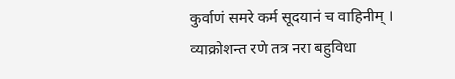कुर्वाणं समरे कर्म सूदयानं च वाहिनीम् ।
व्याक्रोशन्त रणे तत्र नरा बहुविधा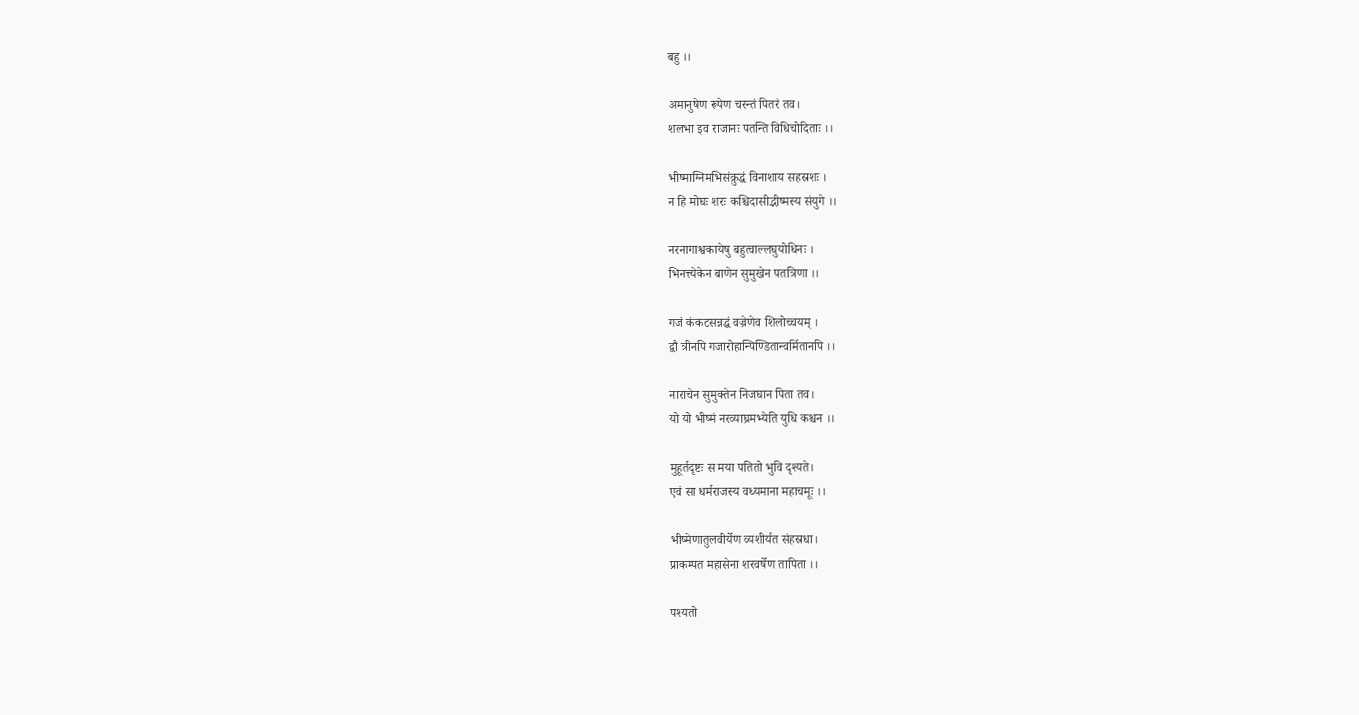बहु ।।

अमानुषेण रूपेण चरन्तं पितरं तव।
शलभा इव राजानः पतन्ति विधिचोदिताः ।।

भीष्माग्निमभिसंक्रुद्धं विनाशाय सहस्रशः ।
न हि मोघः शरः कश्चिदासीद्भीष्मस्य संयुगे ।।

नरनागाश्वकायेषु बहुत्वाल्लघुयोधिनः ।
भिनत्त्येकेन बाणेन सुमुखेन पतत्रिणा ।।

गजं कंकटसन्नद्धं वज्रेणेव शिलोच्चयम् ।
द्वौ त्रीनपि गजारोहान्पिण्डितान्वर्मितानपि ।।

नाराचेन सुमुक्तेन निजघान पिता तव।
यो यो भीष्मं नरव्याघ्रमभ्येति युधि कश्चन ।।

मुहूर्तदृष्टः स मया पतितो भुवि दृश्यते।
एवं सा धर्मराजस्य वध्यमाना महाचमूः ।।

भीष्मेणातुलवीर्येण व्यशीर्यत संहस्रधा।
प्राकम्पत महासेना शरवर्षेण तापिता ।।

पश्यतो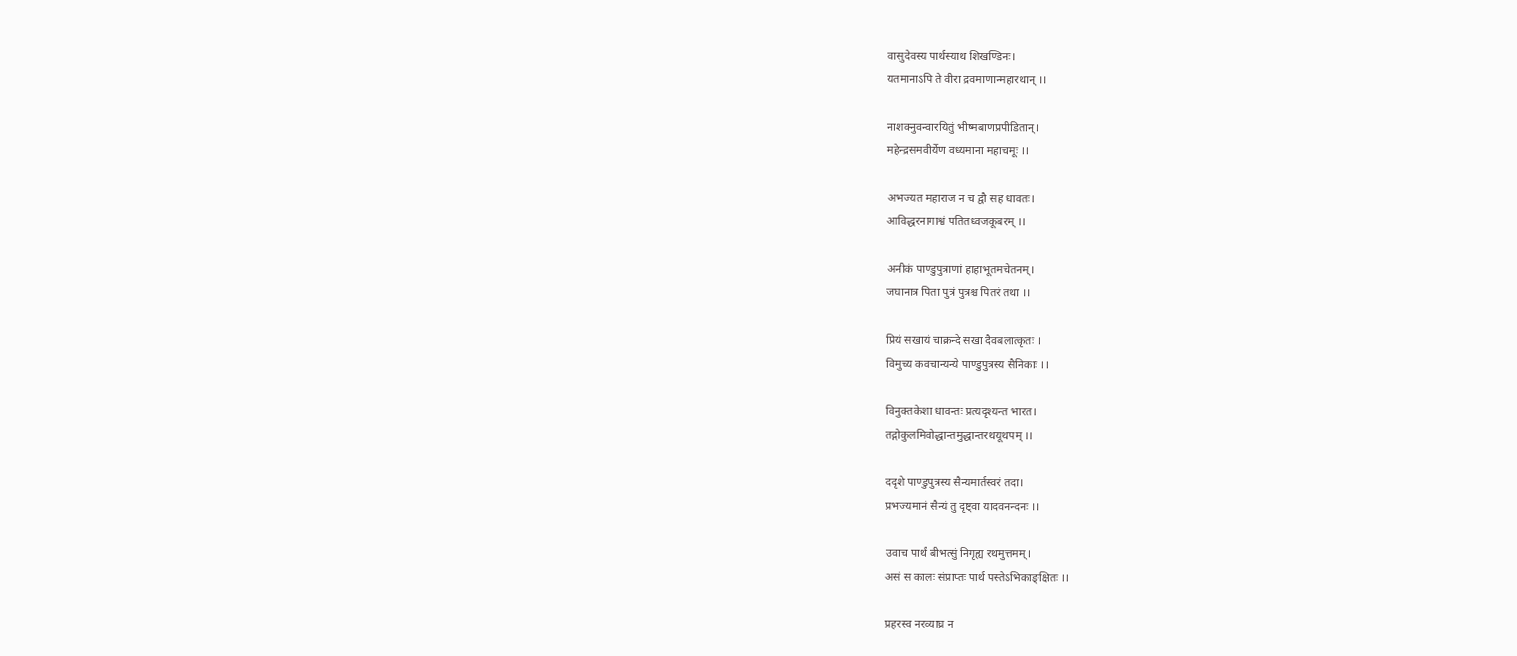वासुदेवस्य पार्थस्याथ शिखण्डिनः।
यतमानाऽपि ते वीरा द्रवमाणान्महारथान् ।।

नाशक्नुवन्वारयितुं भीष्मबाणप्रपीडितान्।
महेन्द्रसमवीर्येण वध्यमाना महाचमूः ।।

अभज्यत महाराज न च द्वौ सह धावतः।
आविद्धरनागाश्वं पतितध्वजकूबरम् ।।

अनीकं पाण्डुपुत्राणां हाहाभूतमचेतनम्।
जघानात्र पिता पुत्रं पुत्रश्च पितरं तथा ।।

प्रियं सखायं चाक्रन्दे सखा दैवबलात्कृतः ।
विमुच्य कवचान्यन्ये पाण्डुपुत्रस्य सैनिकाः ।।

विनुक्तकेशा धावन्तः प्रत्यदृश्यन्त भारत।
तद्गोकुलमिवोद्धान्तमुद्धान्तरथयूथपम् ।।

ददृशे पाण्डुपुत्रस्य सैन्यमार्तस्वरं तदा।
प्रभज्यमानं सैन्यं तु दृष्ट्वा यादवनन्दनः ।।

उवाच पार्थं बीभत्सुं निगृह्य रथमुत्तमम्।
असं स कालः संप्राप्तः पार्थ पस्तेऽभिकाङ्क्षितः ।।

प्रहरस्व नरव्याघ्र न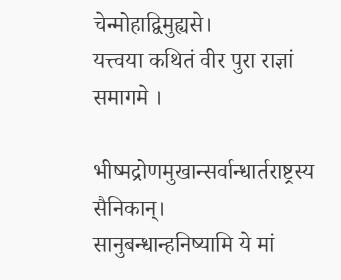चेन्मोहाद्विमुह्यसे।
यत्त्वया कथितं वीर पुरा राज्ञां समागमे ।

भीष्मद्रोणमुखान्सर्वान्धार्तराष्ट्रस्य सैनिकान्।
सानुबन्धान्हनिष्यामि ये मां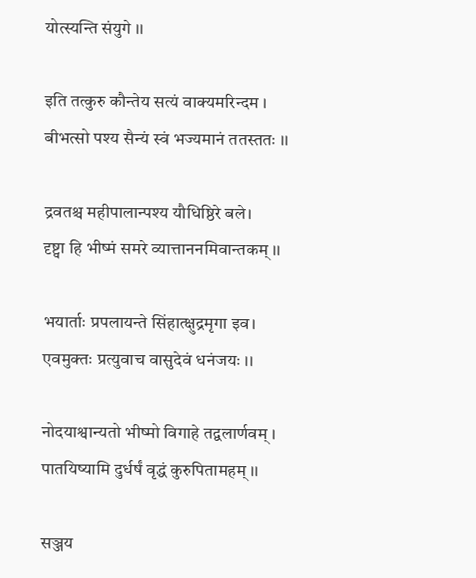योत्स्यन्ति संयुगे ।।

इति तत्कुरु कौन्तेय सत्यं वाक्यमरिन्दम ।
बीभत्सो पश्य सैन्यं स्वं भज्यमानं ततस्ततः ।।

द्रवतश्च महीपालान्पश्य यौधिष्ठिरे बले।
दृष्ट्वा हि भीष्मं समरे व्यात्ताननमिवान्तकम् ।।

भयार्ताः प्रपलायन्ते सिंहात्क्षुद्रमृगा इव।
एवमुक्तः प्रत्युवाच वासुदेवं धनंजयः ।।

नोदयाश्वान्यतो भीष्मो विगाहे तद्वलार्णवम् ।
पातयिष्यामि दुर्धर्षं वृद्धं कुरुपितामहम् ।।

सञ्जय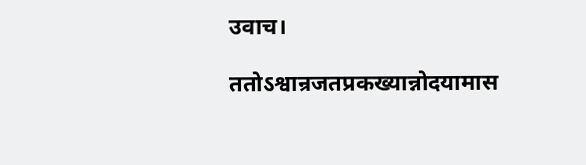उवाच।

ततोऽश्वान्रजतप्रकख्यान्नोदयामास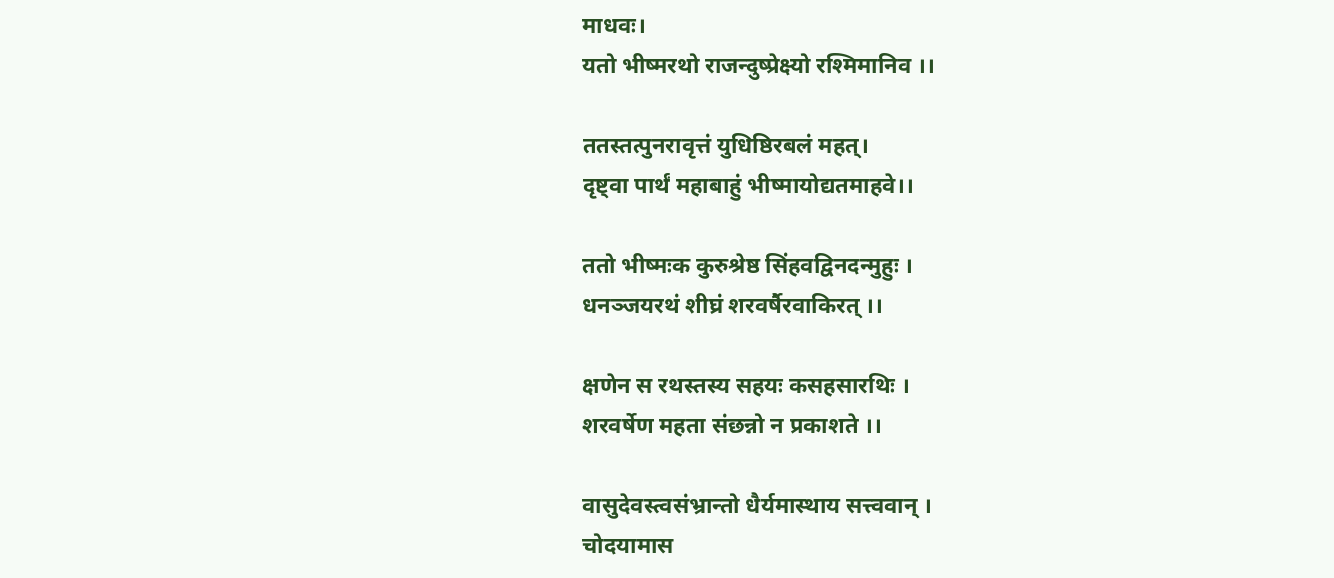माधवः।
यतो भीष्मरथो राजन्दुष्प्रेक्ष्यो रश्मिमानिव ।।

ततस्तत्पुनरावृत्तं युधिष्ठिरबलं महत्।
दृष्ट्वा पार्थं महाबाहुं भीष्मायोद्यतमाहवे।।

ततो भीष्मःक कुरुश्रेष्ठ सिंहवद्विनदन्मुहुः ।
धनञ्जयरथं शीघ्रं शरवर्षैरवाकिरत् ।।

क्षणेन स रथस्तस्य सहयः कसहसारथिः ।
शरवर्षेण महता संछन्नो न प्रकाशते ।।

वासुदेवस्त्वसंभ्रान्तो धैर्यमास्थाय सत्त्ववान् ।
चोदयामास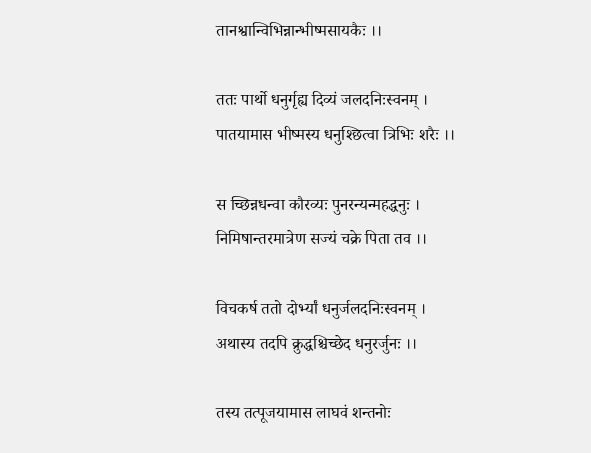तानश्वान्विभिन्नान्भीष्मसायकैः ।।

ततः पार्थो धनुर्गृह्य दिव्यं जलदनिःस्वनम् ।
पातयामास भीष्मस्य धनुश्छित्वा त्रिभिः शरैः ।।

स च्छिन्नधन्वा कौरव्यः पुनरन्यन्महद्धनुः ।
निमिषान्तरमात्रेण सज्यं चक्रे पिता तव ।।

विचकर्ष ततो दोर्भ्यां धनुर्जलदनिःस्वनम् ।
अथास्य तदपि क्रुद्धश्चिच्छेद धनुरर्जुनः ।।

तस्य तत्पूजयामास लाघवं शन्तनोः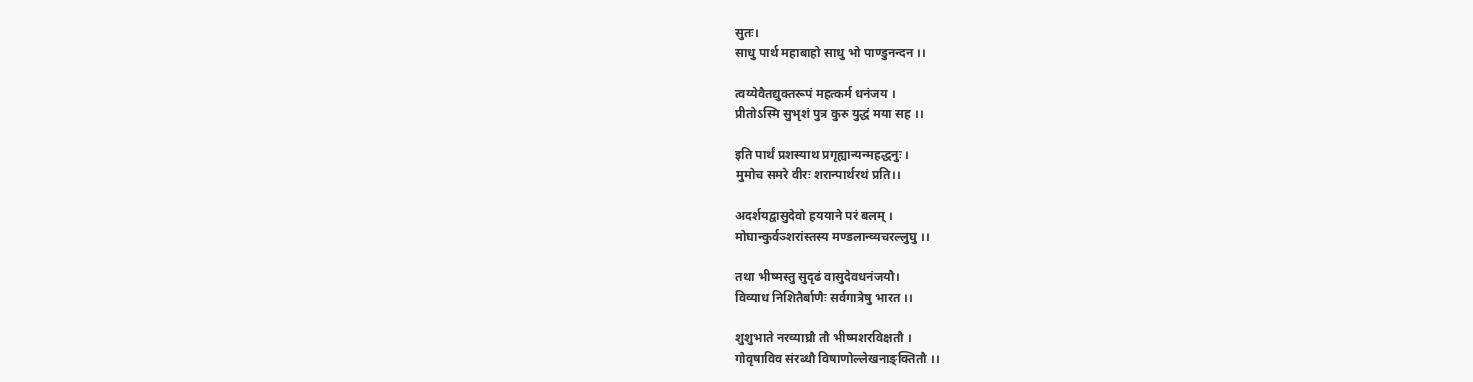सुतः।
साधु पार्थ महाबाहो साधु भो पाण्डुनन्दन ।।

त्वय्येवैतद्युक्तरूपं महत्कर्म धनंजय ।
प्रीतोऽस्मि सुभृशं पुत्र कुरु युद्धं मया सह ।।

इति पार्थं प्रशस्याथ प्रगृह्यान्यन्महद्धनुः ।
मुमोच समरे वीरः शरान्पार्थरथं प्रति।।

अदर्शयद्वासुदेवो हययाने परं बलम् ।
मोघान्कुर्वञ्शरांस्तस्य मण्डलान्व्यचरल्लुघु ।।

तथा भीष्मस्तु सुदृढं वासुदेवधनंजयौ।
विव्याध निशितैर्बाणैः सर्वगात्रेषु भारत ।।

शुशुभाते नरव्याघ्रौ तौ भीष्मशरविक्षतौ ।
गोवृषाविव संरब्धौ विषाणोल्लेखनाङ्क्तितौ ।।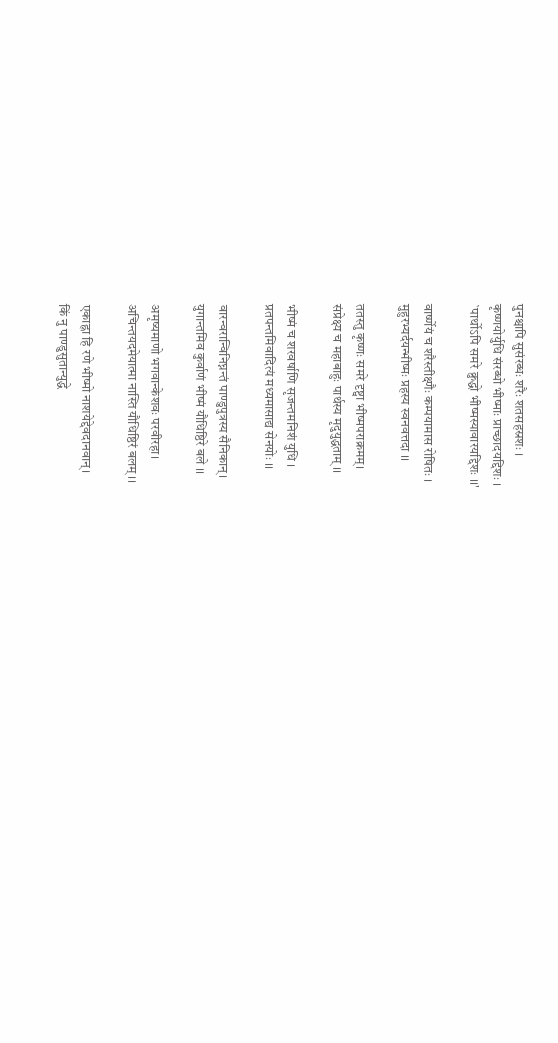पुनश्चापि सुसंरब्धः शरैः शतसहस्रशः ।
कृष्णयोर्युधि संरब्धो भीष्माः प्राच्छादयद्दिशः ।
`पार्थोऽपि समरे क्रुद्धो भीष्मस्यावारयद्दिशः ।।'

वार्ष्णेयं च शरैस्तीक्ष्णैः कम्पयामास रोषितः ।
मुहुरभ्यर्दयन्भीष्मः प्रहस्य स्वनवत्तदा ।।

ततस्तु कृष्णः समरे दृष्ट्वा भीष्मपराक्रमम्।
संप्रेक्ष्य च महाबाहुः पार्थस्य मृदुयुद्धताम् ।।

भीष्मं च शरवर्षाणि सृजन्तमनिशं युधि ।
प्रतपन्तमिवादित्यं मध्यमासाद्य सेनयोः ।।

वारन्वरान्विनिघ्नन्तं पाण्डुपुत्रस्य सैनिकान्।
युगान्तमिव कुर्वाणं भीष्मं यौधिष्ठिरे बले ।।

अमृष्यमाणो भगवान्केशवः परवीरहा।
अचिन्तयदमेयात्मा नास्ति यौधिष्ठिरं बलम् ।।

एकाह्ना हि रणे भीष्मो नाशयेद्देवदानवान्।
किं नु पाण्डुसुतान्युद्धे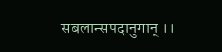सबलान्सपदानुगान् ।।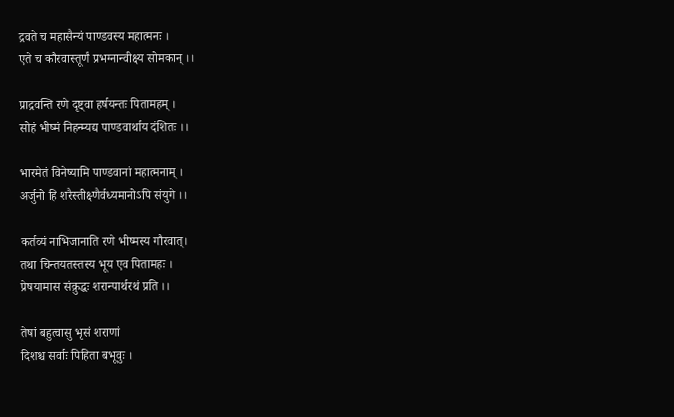द्रवते च महासैन्यं पाण्डवस्य महात्मनः ।
एते च कौरवास्तूर्णं प्रभग्नान्वीक्ष्य सोमकान् ।।

प्राद्रवन्ति रणे दृष्ट्वा हर्षयन्तः पितामहम् ।
सोहं भीष्मं निहन्म्यद्य पाण्डवार्थाय दंशितः ।।

भारमेतं विनेष्यामि पाण्डवानां महात्मनाम् ।
अर्जुनो हि शरैस्तीक्ष्णैर्वध्यमानोऽपि संयुगे ।।

कर्तव्यं नाभिजानाति रणे भीष्मस्य गौरवात्।
तथा चिन्तयतस्तस्य भूय एव पितामहः ।
प्रेषयामास संक्रुद्धः शरान्पार्थरथं प्रति ।।

तेषां बहुत्वासु भृसं शराणां
दिशश्च सर्वाः पिहिता बभूवुः ।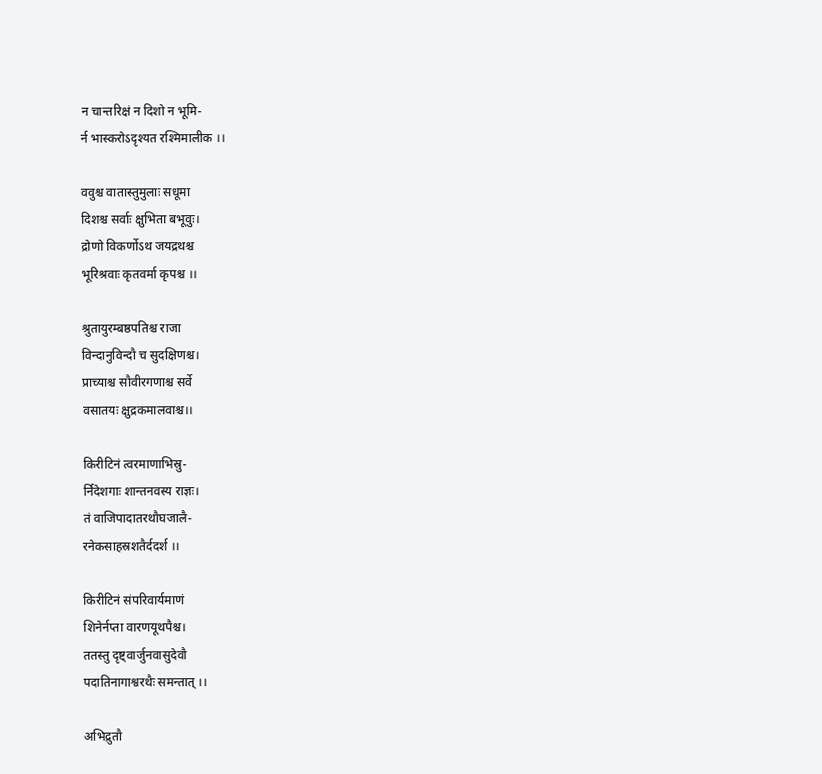न चान्तरिक्षं न दिशो न भूमि-
र्न भास्करोऽदृश्यत रश्मिमालीक ।।

ववुश्च वातास्तुमुलाः सधूमा
दिशश्च सर्वाः क्षुभिता बभूवुः।
द्रोणो विकर्णोऽथ जयद्रथश्च
भूरिश्रवाः कृतवर्मा कृपश्च ।।

श्रुतायुरम्बष्ठपतिश्च राजा
विन्दानुविन्दौ च सुदक्षिणश्च।
प्राच्याश्च सौवीरगणाश्च सर्वे
वसातयः क्षुद्रकमालवाश्च।।

किरीटिनं त्वरमाणाभिस्रु-
र्निदेशगाः शान्तनवस्य राज्ञः।
तं वाजिपादातरथौघजालै-
रनेकसाहस्रशतैर्ददर्श ।।

किरीटिनं संपरिवार्यमाणं
शिनेर्नप्ता वारणयूथपैश्च।
ततस्तु दृष्ट्वार्जुनवासुदेवौ
पदातिनागाश्वरथैः समन्तात् ।।

अभिद्रुतौ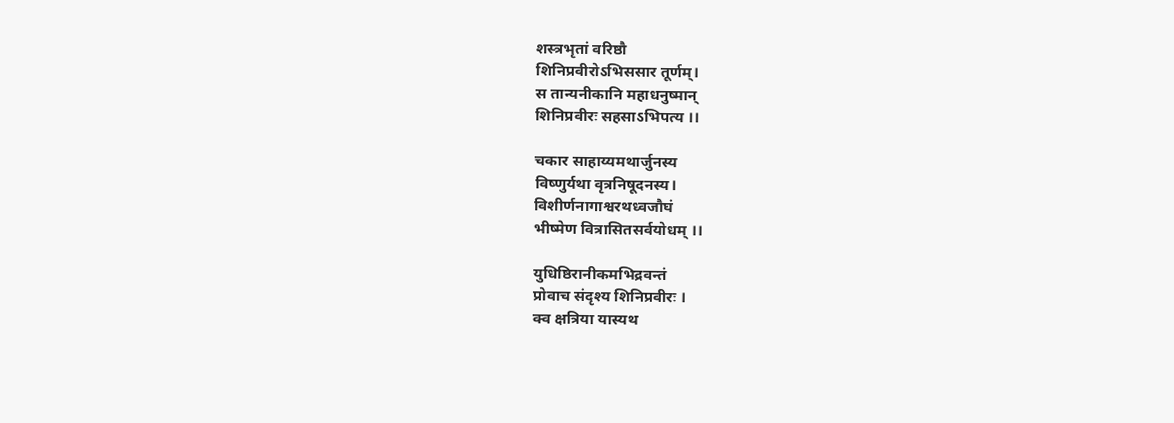शस्त्रभृतां वरिष्ठौ
शिनिप्रवीरोऽभिससार तूर्णम्।
स तान्यनीकानि महाधनुष्मान्
शिनिप्रवीरः सहसाऽभिपत्य ।।

चकार साहाय्यमथार्जुनस्य
विष्णुर्यथा वृत्रनिषूदनस्य।
विशीर्णनागाश्वरथध्वजौघं
भीष्मेण वित्रासितसर्वयोधम् ।।

युधिष्ठिरानीकमभिद्रवन्तं
प्रोवाच संदृश्य शिनिप्रवीरः ।
क्व क्षत्रिया यास्यथ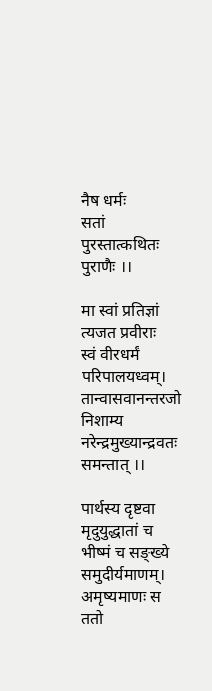नैष धर्मः
सतां पुरस्तात्कथितः पुराणैः ।।

मा स्वां प्रतिज्ञां त्यजत प्रवीराः
स्वं वीरधर्मं परिपालयध्वम्।
तान्वासवानन्तरजो निशाम्य
नरेन्द्रमुख्यान्द्रवतः समन्तात् ।।

पार्थस्य दृष्टवा मृदुयुद्धातां च
भीष्मं च सङ्ख्ये समुदीर्यमाणम्।
अमृष्यमाणः स ततो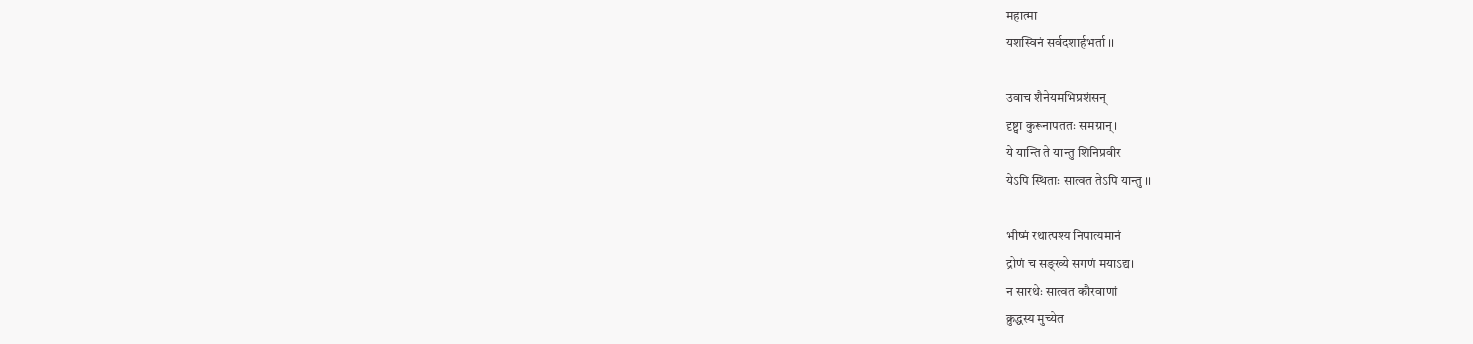महात्मा
यशस्विनं सर्वदशार्हभर्ता ।।

उवाच शैनेयमभिप्रशंसन्
दृष्ट्वा कुरूनापततः समग्रान्।
ये यान्ति ते यान्तु शिनिप्रवीर
येऽपि स्थिताः सात्वत तेऽपि यान्तु ।।

भीष्मं रथात्पश्य निपात्यमानं
द्रोणं च सङ्ख्ये सगणं मयाऽद्य।
न सारथेः सात्वत कौरवाणां
क्रुद्धस्य मुच्येत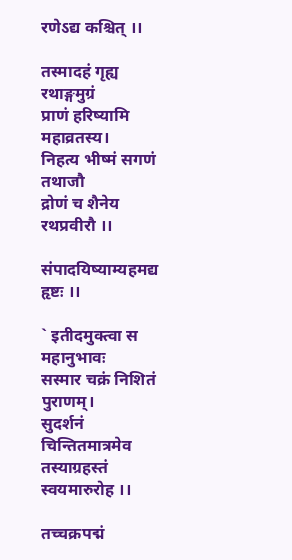रणेऽद्य कश्चित् ।।

तस्मादहं गृह्य रथाङ्गमुग्रं
प्राणं हरिष्यामि महाव्रतस्य।
निहत्य भीष्मं सगणं तथाजौ
द्रोणं च शैनेय रथप्रवीरौ ।।

संपादयिष्याम्यहमद्य हृष्टः ।।

` इतीदमुक्त्वा स महानुभावः
सस्मार चक्रं निशितं पुराणम्।
सुदर्शनं चिन्तितमात्रमेव
तस्याग्रहस्तं स्वयमारुरोह ।।

तच्चक्रपद्मं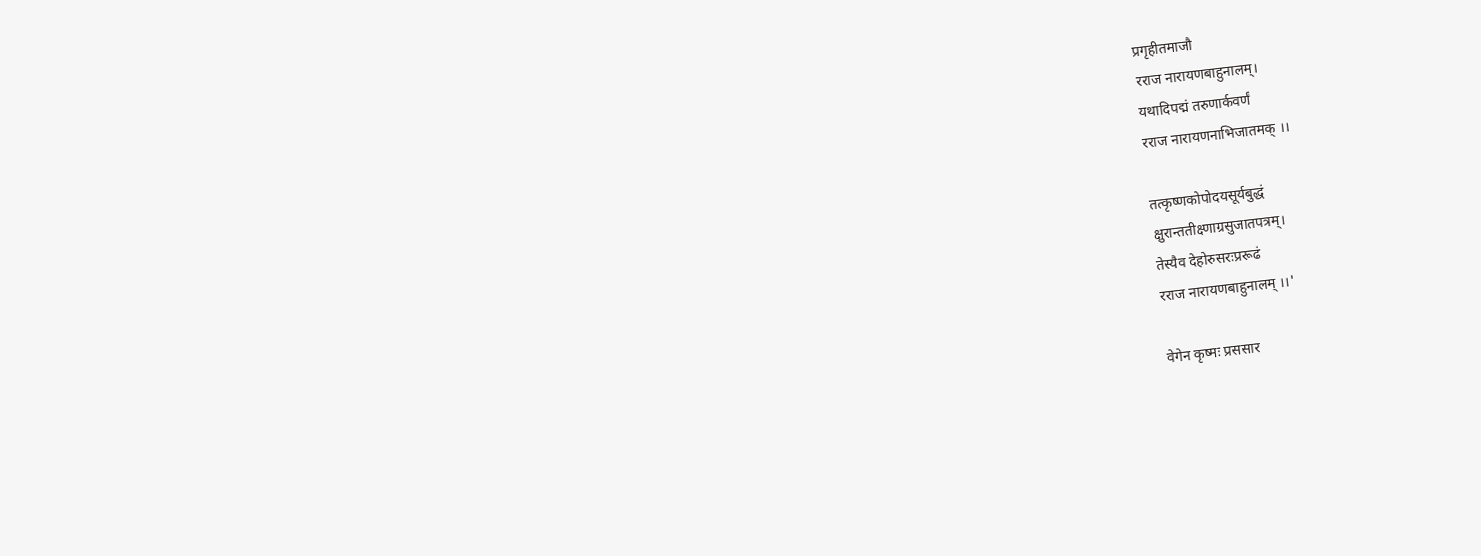प्रगृहीतमाजौ
रराज नारायणबाहुनालम्।
यथादिपद्मं तरुणार्कवर्णं
रराज नारायणनाभिजातमक् ।।

तत्कृष्णकोपोदयसूर्यबुद्धं
क्षुरान्ततीक्ष्णाग्रसुजातपत्रम्।
तेस्यैव देहोरुसरःप्ररूढं
रराज नारायणबाहुनालम् ।।'

वेगेन कृष्मः प्रससार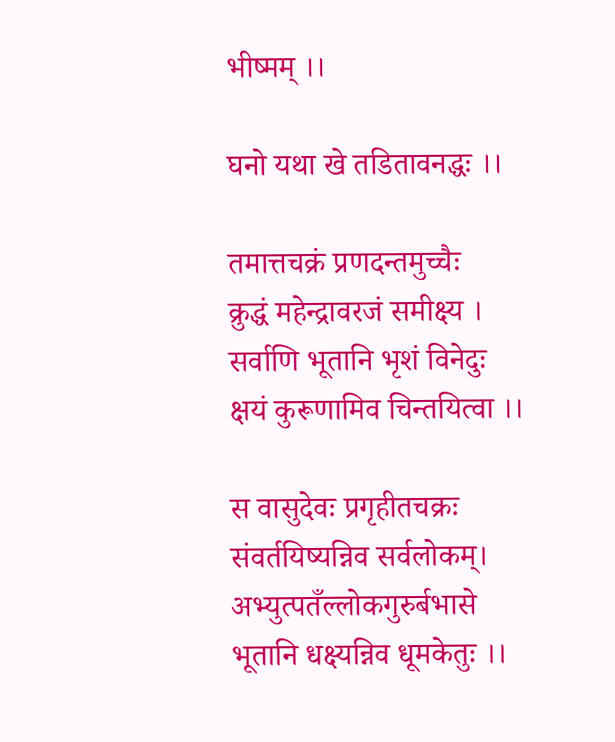भीष्मम् ।।

घनो यथा खे तडितावनद्धः ।।

तमात्तचक्रं प्रणदन्तमुच्चैः
क्रुद्धं महेन्द्रावरजं समीक्ष्य ।
सर्वाणि भूतानि भृशं विनेदुः
क्षयं कुरूणामिव चिन्तयित्वा ।।

स वासुदेवः प्रगृहीतचक्रः
संवर्तयिष्यन्निव सर्वलोकम्।
अभ्युत्पतँल्लोकगुरुर्बभासे
भूतानि धक्ष्यन्निव धूमकेतुः ।।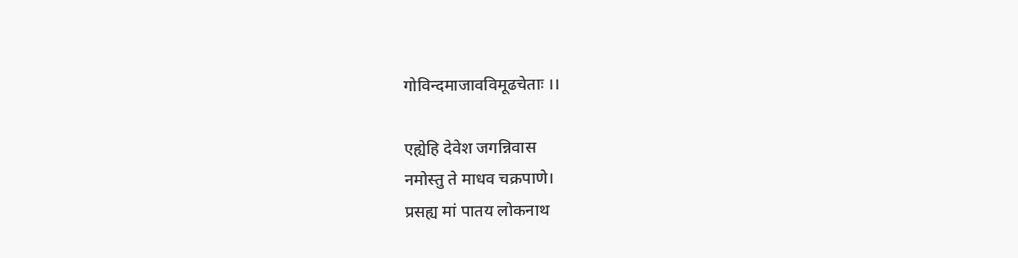गोविन्दमाजावविमूढचेताः ।।

एह्येहि देवेश जगन्निवास
नमोस्तु ते माधव चक्रपाणे।
प्रसह्य मां पातय लोकनाथ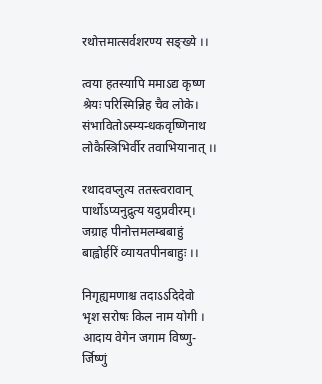रथोत्तमात्सर्वशरण्य सङ्ख्ये ।।

त्वया हतस्यापि ममाऽद्य कृष्ण
श्रेयः परिस्मिन्निह चैव लोके।
संभावितोऽस्म्यन्धकवृष्णिनाथ
लोकैस्त्रिभिर्वीर तवाभियानात् ।।

रथादवप्लुत्य ततस्त्वरावान्
पार्थोऽप्यनुद्रुत्य यदुप्रवीरम्।
जग्राह पीनोत्तमलम्बबाहुं
बाह्वोर्हरिं व्यायतपीनबाहुः ।।

निगृह्यमणाश्च तदाऽऽदिदेवो
भृश सरोषः किल नाम योगी ।
आदाय वेगेन जगाम विष्णु-
र्जिष्णुं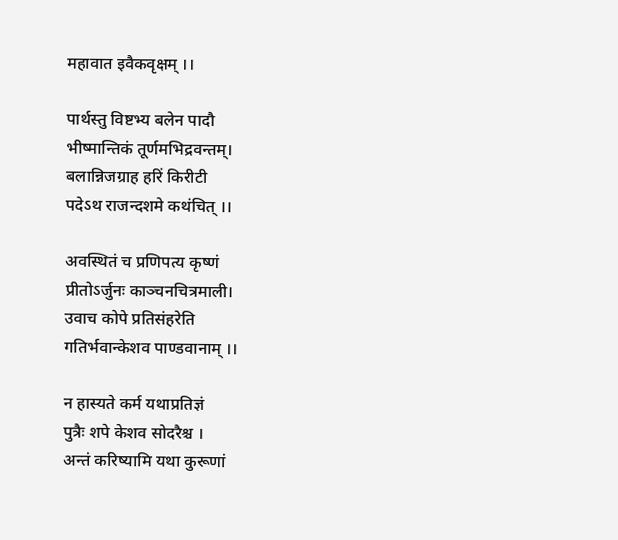महावात इवैकवृक्षम् ।।

पार्थस्तु विष्टभ्य बलेन पादौ
भीष्मान्तिकं तूर्णमभिद्रवन्तम्।
बलान्निजग्राह हरिं किरीटी
पदेऽथ राजन्दशमे कथंचित् ।।

अवस्थितं च प्रणिपत्य कृष्णं
प्रीतोऽर्जुनः काञ्चनचित्रमाली।
उवाच कोपे प्रतिसंहरेति
गतिर्भवान्केशव पाण्डवानाम् ।।

न हास्यते कर्म यथाप्रतिज्ञं
पुत्रैः शपे केशव सोदरैश्च ।
अन्तं करिष्यामि यथा कुरूणां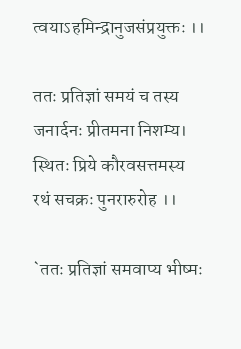त्वयाऽहमिन्द्रानुजसंप्रयुक्तः ।।

ततः प्रतिज्ञां समयं च तस्य
जनार्दनः प्रीतमना निशम्य।
स्थितः प्रिये कौरवसत्तमस्य
रथं सचक्रः पुनरारुरोह ।।

`ततः प्रतिज्ञां समवाप्य भीष्मः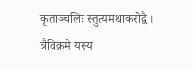कृताञ्चलिः स्तुत्यमथाकरोद्वै ।
त्रैविक्रमे यस्य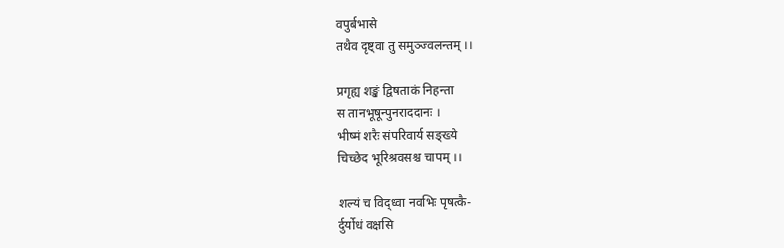वपुर्बभासे
तथैव दृष्ट्वा तु समुञ्ज्वलन्तम् ।।

प्रगृह्य शङ्खं द्विषताकं निहन्ता
स तानभूषून्पुनराददानः ।
भीष्मं शरैः संपरिवार्य सङ्ख्ये
चिच्छेद भूरिश्रवसश्च चापम् ।।

शल्यं च विद्ध्वा नवभिः पृषत्कै-
र्दुर्योधं वक्षसि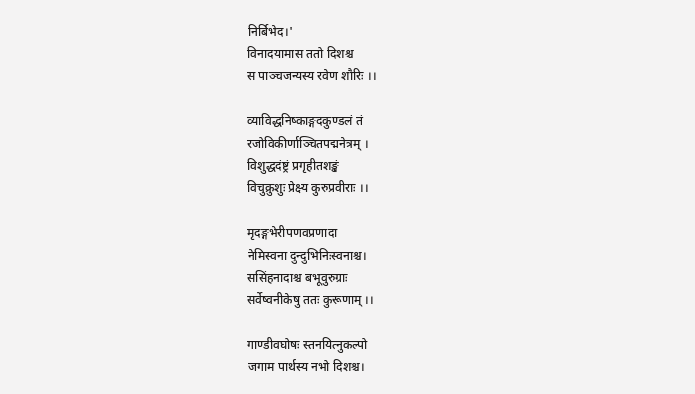निर्बिभेद।'
विनादयामास ततो दिशश्च
स पाञ्चजन्यस्य रवेण शौरिः ।।

व्याविद्धनिष्काङ्गदकुण्डलं तं
रजोविकीर्णाञ्चितपद्मनेत्रम् ।
विशुद्धदंष्ट्रं प्रगृहीतशङ्खं
विचुक्रुशुः प्रेक्ष्य कुरुप्रवीराः ।।

मृदङ्गभेरीपणवप्रणादा
नेमिस्वना दुन्दुभिनिःस्वनाश्च।
ससिंहनादाश्च बभूवुरुग्राः
सर्वेष्वनीकेषु ततः कुरूणाम् ।।

गाण्डीवघोषः स्तनयित्नुकल्पो
जगाम पार्थस्य नभो दिशश्च।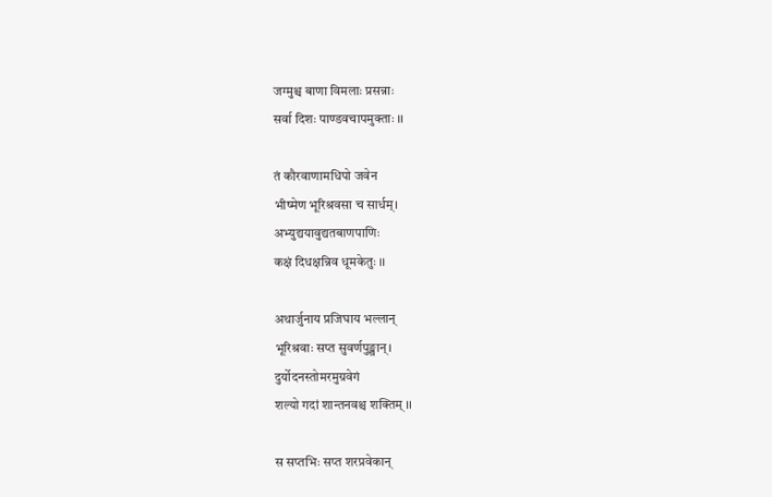जग्मुश्च बाणा विमलाः प्रसन्नाः
सर्वा दिशः पाण्डवचापमुक्ताः ।।

तं कौरवाणामधिपो जवेन
भीष्मेण भूरिश्रवसा च सार्धम्।
अभ्युद्ययावुद्यतबाणपाणिः
कक्षं दिधक्षन्निव धूमकेतुः ।।

अथार्जुनाय प्रजिघाय भल्लान्
भूरिश्रवाः सप्त सुवर्णपुङ्खान्।
दुर्योदनस्तोमरमुग्रवेगं
शल्यो गदां शान्तनवश्च शक्तिम् ।।

स सप्तभिः सप्त शरप्रवेकान्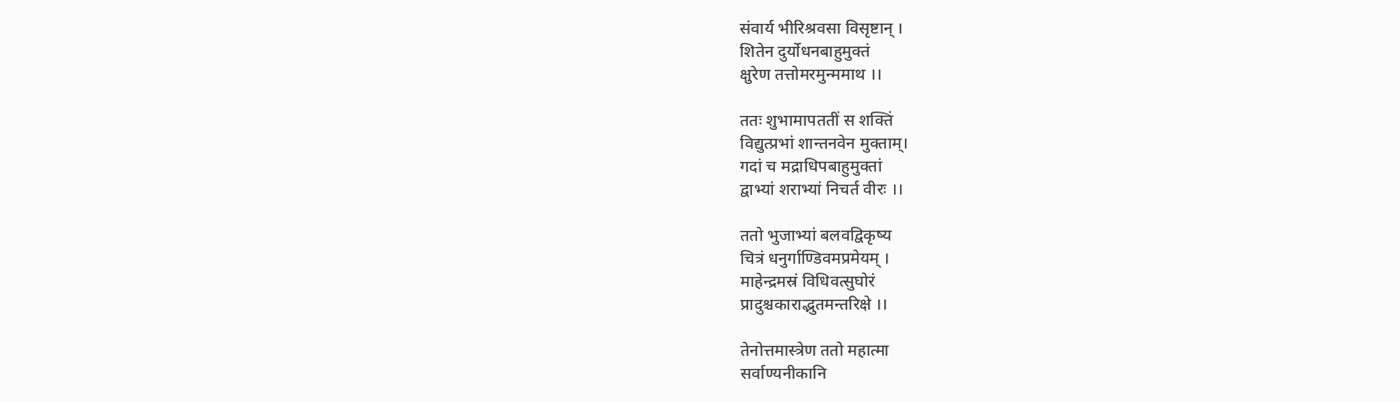संवार्य भीरिश्रवसा विसृष्टान् ।
शितेन दुर्योधनबाहुमुक्तं
क्षुरेण तत्तोमरमुन्ममाथ ।।

ततः शुभामापततीं स शक्तिं
विद्युत्प्रभां शान्तनवेन मुक्ताम्।
गदां च मद्राधिपबाहुमुक्तां
द्वाभ्यां शराभ्यां निचर्त वीरः ।।

ततो भुजाभ्यां बलवद्विकृष्य
चित्रं धनुर्गाण्डिवमप्रमेयम् ।
माहेन्द्रमस्रं विधिवत्सुघोरं
प्रादुश्चकाराद्भुतमन्तरिक्षे ।।

तेनोत्तमास्त्रेण ततो महात्मा
सर्वाण्यनीकानि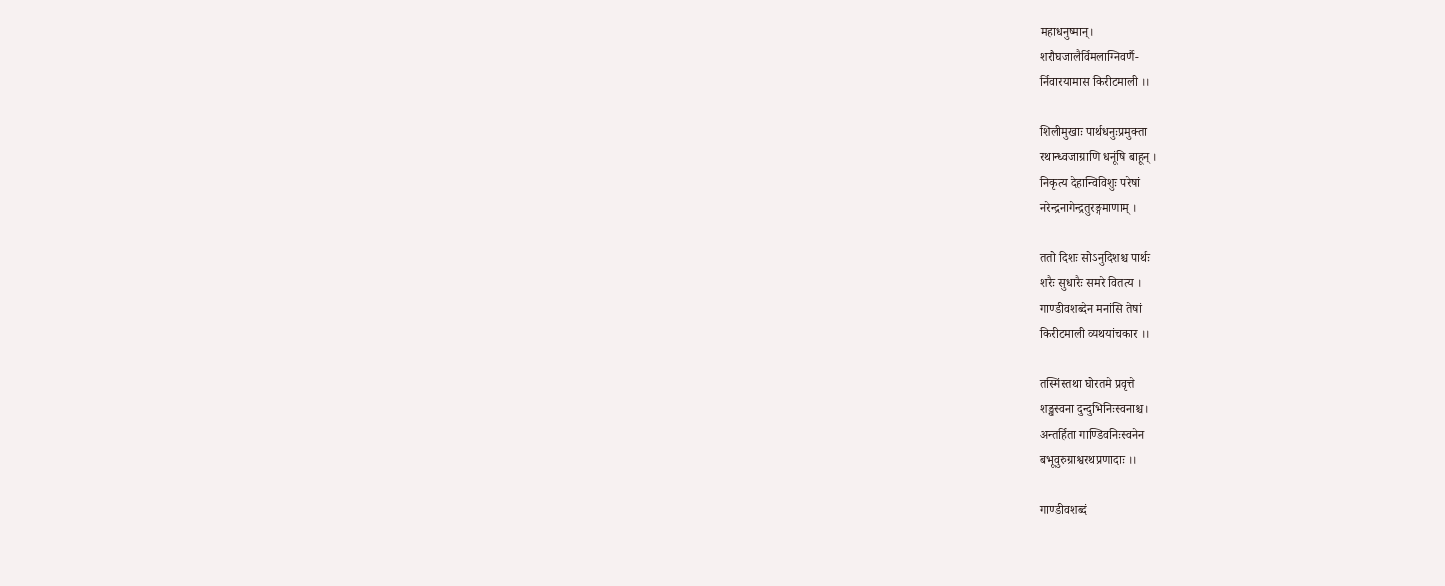महाधनुष्मान्।
शरौघजालैर्विमलाग्निवर्णै-
र्निवारयामास किरीटमाली ।।

शिलीमुखाः पार्थधनुःप्रमुक्ता
रथान्ध्वजाग्राणि धनूंषि बाहून् ।
निकृत्य देहान्विविशुः परेषां
नरेन्द्रनागेन्द्रतुरङ्गमाणाम् ।

ततो दिशः सोऽनुदिशश्च पार्थः
शरैः सुधारैः समरे वितत्य ।
गाण्डीवशब्देन मनांसि तेषां
किरीटमाली व्यथयांचकार ।।

तस्मिंस्तथा घोरतमे प्रवृत्ते
शङ्खस्वना दुन्दुभिनिःस्वनाश्च।
अन्तर्हिता गाण्डिवनिःस्वनेन
बभूवुरुग्राश्वरथप्रणादाः ।।

गाण्डीवशब्दं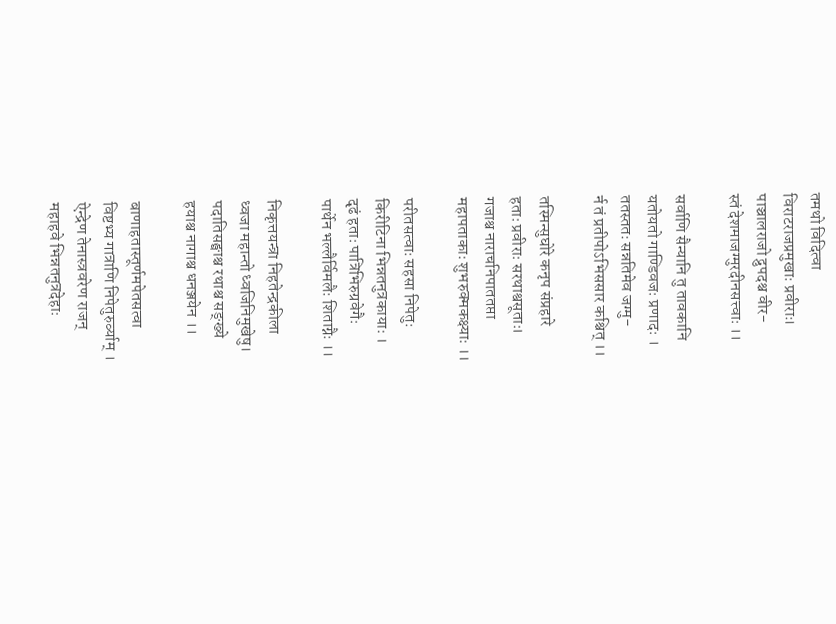तमथो विदित्वा
विराटराजप्रमुखाः प्रवीराः।
पाञ्चालराजो द्रुपदश्च वीर-
स्तं देशमाजग्मुरदीनसत्त्वाः ।।

सर्वाणि सैन्यानि तु तावकानि
यतोयतो गाण्डिवजः प्रणादः ।
ततस्ततः सन्नतिमेव जग्मु-
र्न तं प्रतीपोऽभिससार कश्चित् ।।

तस्मिन्सुघोरे कनृप संप्रहारे
हताः प्रवीराः सरथाश्वसूताः।
गजाश्च नाराचनिपाततप्ता
महापताकाः शुभरुक्मकक्ष्याः ।।

परीतसत्वाः सहसा निपेतुः
किरीटिना भिन्नतनुत्रकायाः ।
दृढं हताः पात्रिभिरुग्रवेगैः
पार्थेन भल्लैर्विमलैः शिताग्नैः ।।

निकृत्तयन्त्रा निहतेन्द्रकीला
ध्वजा महान्तो ध्वजिनिमुखेषु।
पदातिसङ्घाश्च रथाश्च सङ्ख्ये
हयाश्च नागाश्च धनञ्जयेन ।।

बाणाहतास्तूर्णमपेतसत्वा
विष्टभ्य गात्राणि निपेतुरुर्व्याम् ।
ऐन्द्रेण तेनास्त्रवरेण राजन्
महाहवे भिन्नतनुत्रदेहाः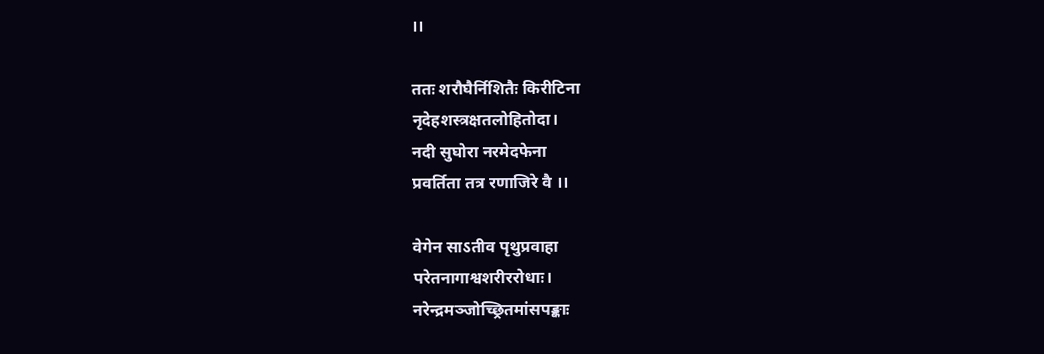।।

ततः शरौघैर्निशितैः किरीटिना
नृदेहशस्त्रक्षतलोहितोदा।
नदी सुघोरा नरमेदफेना
प्रवर्तिता तत्र रणाजिरे वै ।।

वेगेन साऽतीव पृथुप्रवाहा
परेतनागाश्वशरीररोधाः।
नरेन्द्रमञ्जोच्छ्रितमांसपङ्काः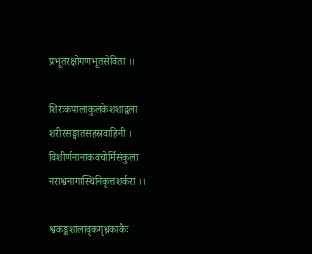प्रभूतरक्षोगणभूतसेविता ।।

शिरःकपालाकुलकेशशाद्वला
शरीरसङ्घातसहस्रवाहिनी ।
विशीर्णनानाकवचोर्मिसंकुला
नराश्वनागास्थिनिकृत्तशर्करा ।।

श्वकङ्कशालावृकगृध्रकाकैः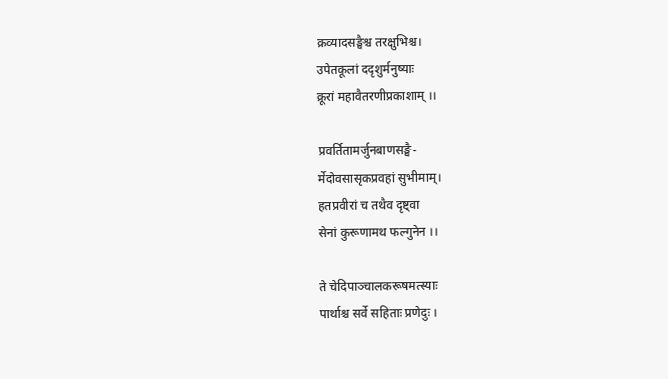क्रव्यादसङ्घैश्च तरक्षुभिश्च।
उपेतकूलां ददृशुर्मनुष्याः
क्रूरां महावैतरणीप्रकाशाम् ।।

प्रवर्तितामर्जुनबाणसङ्घै-
र्मेदोवसासृकप्रवहां सुभीमाम्।
हतप्रवीरां च तथैव दृष्ट्वा
सेनां कुरूणामथ फल्गुनेन ।।

ते चेदिपाञ्चालकरूषमत्स्याः
पार्थाश्च सर्वे सहिताः प्रणेदुः ।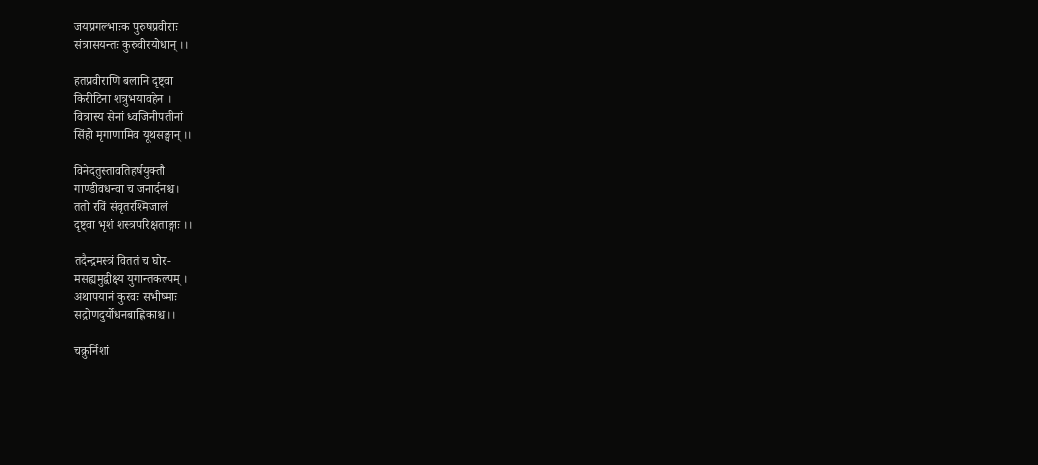जयप्रगल्भाःक पुरुषप्रवीराः
संत्रासयन्तः कुरुवीरयोधान् ।।

हतप्रवीराणि बलानि दृष्ट्वा
किरीटिना शत्रुभयावहेन ।
वित्रास्य सेनां ध्वजिनीपतीनां
सिंहो मृगाणामिव यूथसङ्घान् ।।

विनेदतुस्तावतिहर्षयुक्तौ
गाण्डीवधन्वा च जनार्दनश्च।
ततो रविं संवृतरश्मिजालं
दृष्ट्वा भृशं शस्त्रपरिक्षताङ्गाः ।।

तदैन्द्रमस्त्रं विततं च घोर-
मसह्यमुद्वीक्ष्य युगान्तकल्पम् ।
अथापयानं कुरवः सभीष्माः
सद्रोणदुर्योधनबाह्लिकाश्च।।

चक्रुर्निशां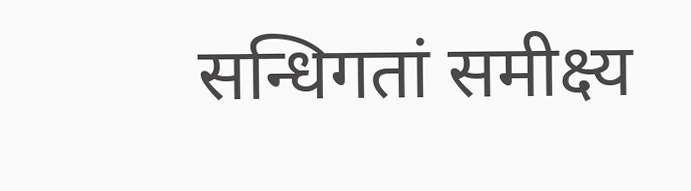सन्धिगतां समीक्ष्य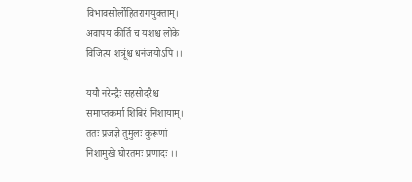विभावसोर्लोहितरागयुक्ताम्।
अवापय कीर्ति च यशश्च लोके
विजित्य शत्रूंश्च धनंजयोऽपि ।।

ययौ नरेन्द्रैः सहसोदरैश्च
समाप्तकर्मा शिबिरं निशायाम्।
ततः प्रजज्ञे तुमुलः कुरूणां
निशामुखे घोरतमः प्रणादः ।।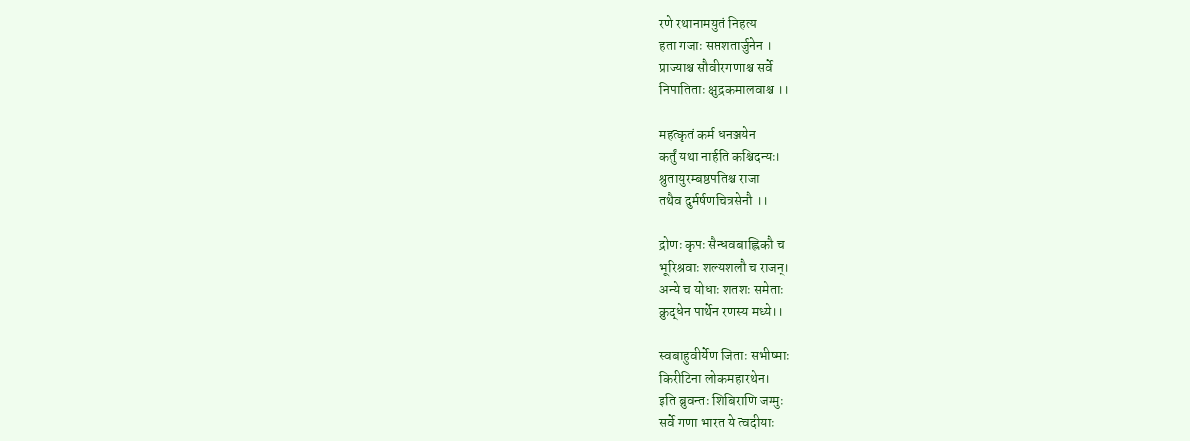रणे रथानामयुतं निहत्य
हता गजाः सप्तशतार्जुनेन ।
प्राज्याश्च सौवीरगणाश्च सर्वे
निपातिताः क्षुद्रकमालवाश्च ।।

महत्कृतं कर्म धनञ्जयेन
कर्तुं यथा नार्हति कश्चिदन्यः।
श्रुतायुरम्बष्ठपतिश्च राजा
तथैव दुर्मर्षणचित्रसेनौ ।।

द्रोणः कृपः सैन्धवबाह्लिकौ च
भूरिश्रवाः शल्यशलौ च राजन्।
अन्ये च योधाः शतशः समेताः
क्रुद्धेन पार्थेन रणस्य मध्ये।।

स्वबाहुवीर्येण जिताः सभीष्माः
किरीटिना लोकमहारथेन।
इति ब्रुवन्तः शिबिराणि जग्मुः
सर्वे गणा भारत ये त्वदीयाः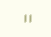।।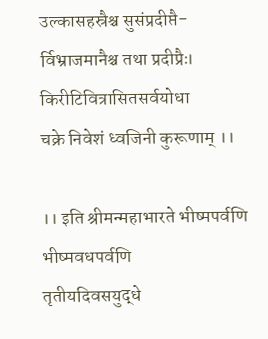उल्कासहस्रैश्च सुसंप्रदीप्तै-
र्विभ्राजमानैश्च तथा प्रदीप्रैः।
किरीटिवित्रासितसर्वयोधा
चक्रे निवेशं ध्वजिनी कुरूणाम् ।।

।। इति श्रीमन्महाभारते भीष्मपर्वणि भीष्मवधपर्वणि
तृतीयदिवसयुद्धे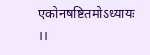एकोनषष्टितमोऽध्यायः ।।